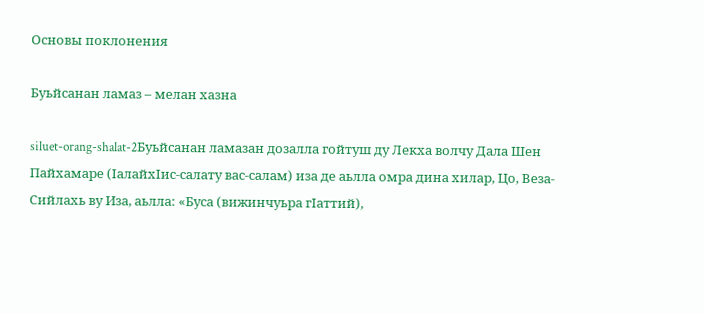Основы поклонения

Буьйсанан ламаз – мелан хазна

siluet-orang-shalat-2Буьйсанан ламазан дозалла гойтуш ду Лекха волчу Дала Шен Пайхамаре (ІалайхІис-салату вас-салам) иза де аьлла омра дина хилар, Цо, Веза-Сийлахь ву Иза, аьлла: «Буса (вижинчуьра гІаттий),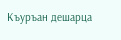Къуръан дешарца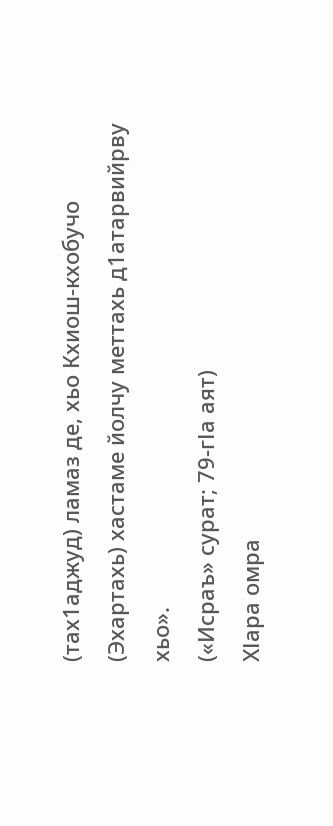(тах1аджуд) ламаз де, хьо Кхиош-кхобучо (Эхартахь) хастаме йолчу меттахь д1атарвийрву хьо».
(«Исраъ» сурат; 79-гІа аят)
ХІара омра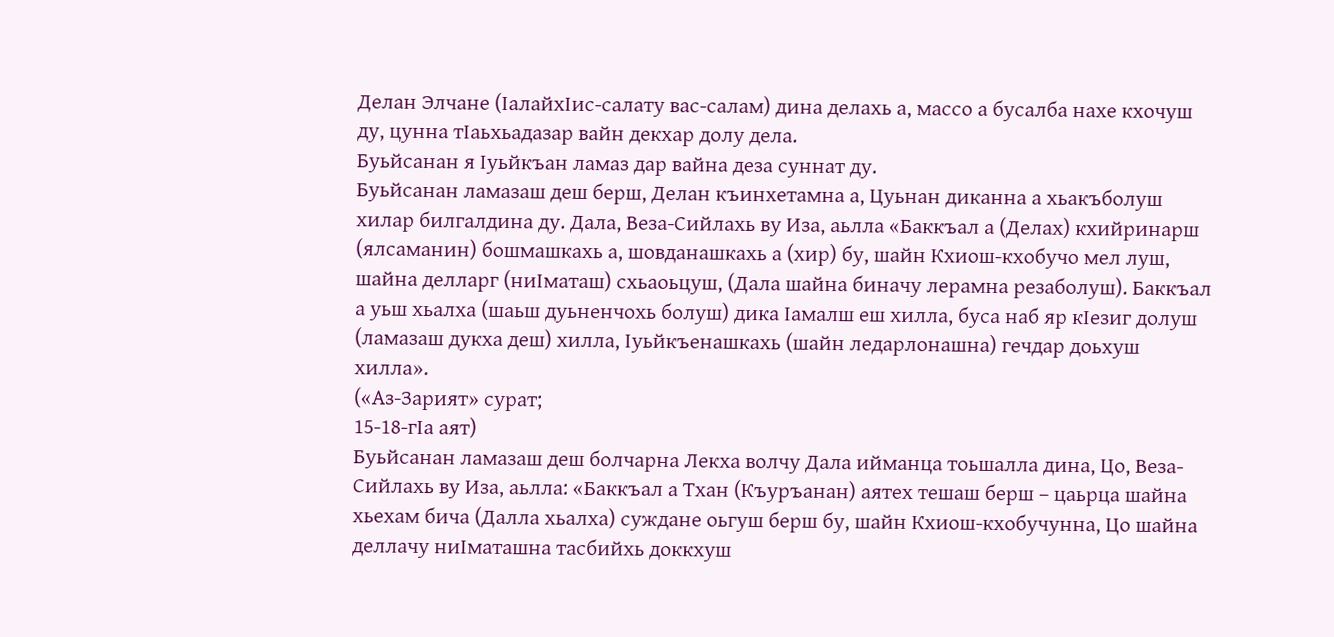Делан Элчане (ІалайхІис-салату вас-салам) дина делахь а, массо а бусалба нахе кхочуш ду, цунна тІаьхьадазар вайн декхар долу дела.
Буьйсанан я Iуьйкъан ламаз дар вайна деза суннат ду.
Буьйсанан ламазаш деш берш, Делан къинхетамна а, Цуьнан диканна а хьакъболуш хилар билгалдина ду. Дала, Веза-Сийлахь ву Иза, аьлла «Баккъал а (Делах) кхийринарш (ялсаманин) бошмашкахь а, шовданашкахь а (хир) бу, шайн Кхиош-кхобучо мел луш, шайна делларг (ниІматаш) схьаоьцуш, (Дала шайна биначу лерамна резаболуш). Баккъал а уьш хьалха (шаьш дуьненчохь болуш) дика Іамалш еш хилла, буса наб яр кІезиг долуш (ламазаш дукха деш) хилла, Іуьйкъенашкахь (шайн ледарлонашна) гечдар доьхуш хилла».
(«Аз-Зарият» сурат;
15-18-гІа аят)
Буьйсанан ламазаш деш болчарна Лекха волчу Дала ийманца тоьшалла дина, Цо, Веза-Сийлахь ву Иза, аьлла: «Баккъал а Тхан (Къуръанан) аятех тешаш берш – цаьрца шайна хьехам бича (Далла хьалха) суждане оьгуш берш бу, шайн Кхиош-кхобучунна, Цо шайна деллачу ниІматашна тасбийхь доккхуш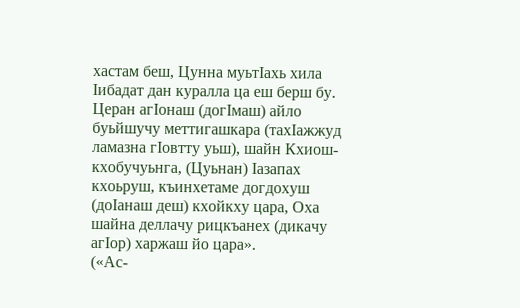хастам беш, Цунна муьтІахь хила Іибадат дан куралла ца еш берш бу. Церан агІонаш (догІмаш) айло буьйшучу меттигашкара (тахІажжуд ламазна гІовтту уьш), шайн Кхиош-кхобучуьнга, (Цуьнан) Іазапах кхоьруш, къинхетаме догдохуш (доІанаш деш) кхойкху цара, Оха шайна деллачу рицкъанех (дикачу агІор) харжаш йо цара».
(«Ас-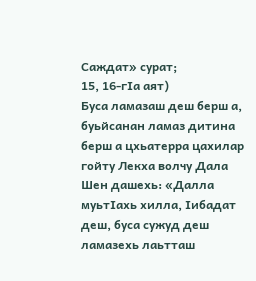Саждат» сурат;
15, 16-гІа аят)
Буса ламазаш деш берш а, буьйсанан ламаз дитина берш а цхьатерра цахилар гойту Лекха волчу Дала Шен дашехь: «Далла муьтІахь хилла, Іибадат деш, буса сужуд деш ламазехь лаьтташ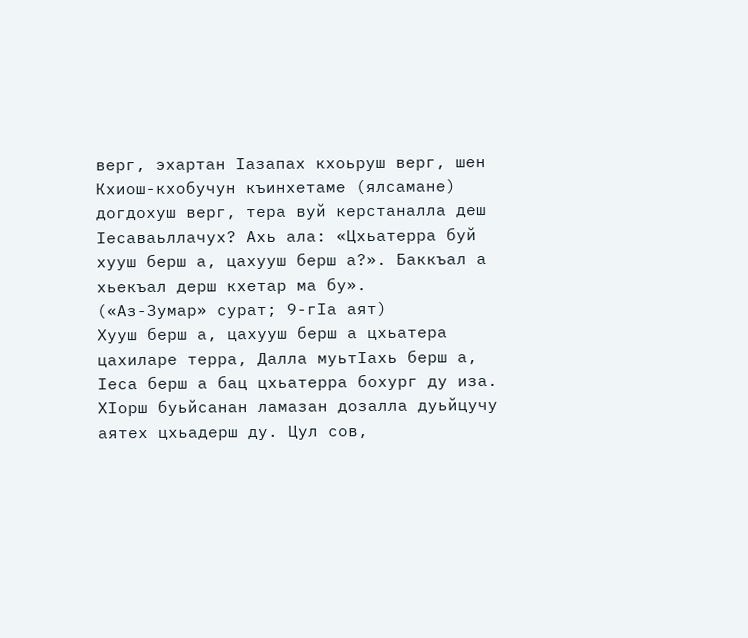верг, эхартан Іазапах кхоьруш верг, шен Кхиош-кхобучун къинхетаме (ялсамане) догдохуш верг, тера вуй керстаналла деш Іесаваьллачух? Ахь ала: «Цхьатерра буй хууш берш а, цахууш берш а?». Баккъал а хьекъал дерш кхетар ма бу».
(«Аз-Зумар» сурат; 9-гІа аят)
Хууш берш а, цахууш берш а цхьатера цахиларе терра, Далла муьтІахь берш а, Іеса берш а бац цхьатерра бохург ду иза.
ХІорш буьйсанан ламазан дозалла дуьйцучу аятех цхьадерш ду. Цул сов,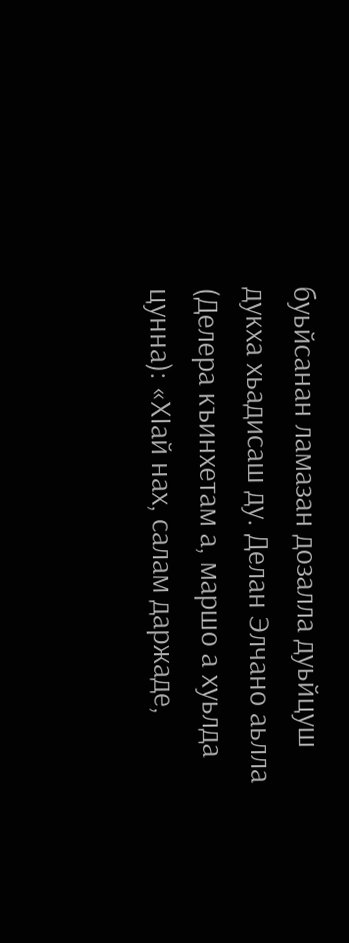буьйсанан ламазан дозалла дуьйцуш дукха хьадисаш ду. Делан Элчано аьлла (Делера къинхетам а, маршо а хуьлда цунна): «ХІай нах, салам даржаде,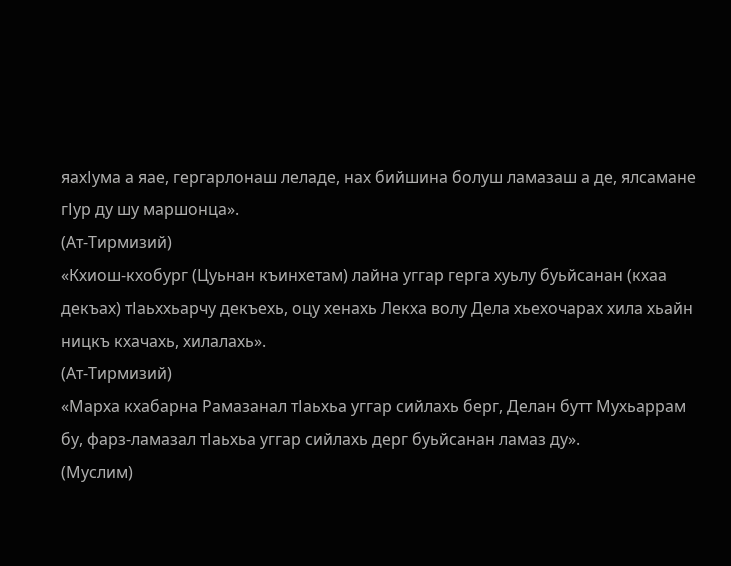яахІума а яае, гергарлонаш леладе, нах бийшина болуш ламазаш а де, ялсамане гІур ду шу маршонца».
(Ат-Тирмизий)
«Кхиош-кхобург (Цуьнан къинхетам) лайна уггар герга хуьлу буьйсанан (кхаа декъах) тІаьххьарчу декъехь, оцу хенахь Лекха волу Дела хьехочарах хила хьайн ницкъ кхачахь, хилалахь».
(Ат-Тирмизий)
«Марха кхабарна Рамазанал тІаьхьа уггар сийлахь берг, Делан бутт Мухьаррам бу, фарз-ламазал тІаьхьа уггар сийлахь дерг буьйсанан ламаз ду».
(Муслим)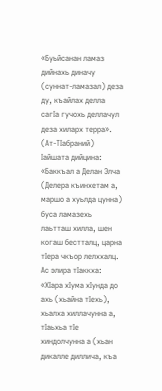«Буьйсанан ламаз дийнахь диначу (суннат-ламазал) деза ду, къайлах делла сагІа гучохь деллачул деза хиларх терра».
(Ат-ТІабраний)
Іайшата дийцина: «Баккъал а Делан Элча (Делера къинхетам а, маршо а хуьлда цунна) буса ламазехь лаьтташ хилла, шен когаш бестталц, царна тІера чкъор лелххалц. Ас элира тІаккха: «ХІара хІума хІунда до ахь (хьайна тІехь), хьалха хиллачунна а, тІаьхьа тІе хиндолчунна а (хьан дикалле диллича, къа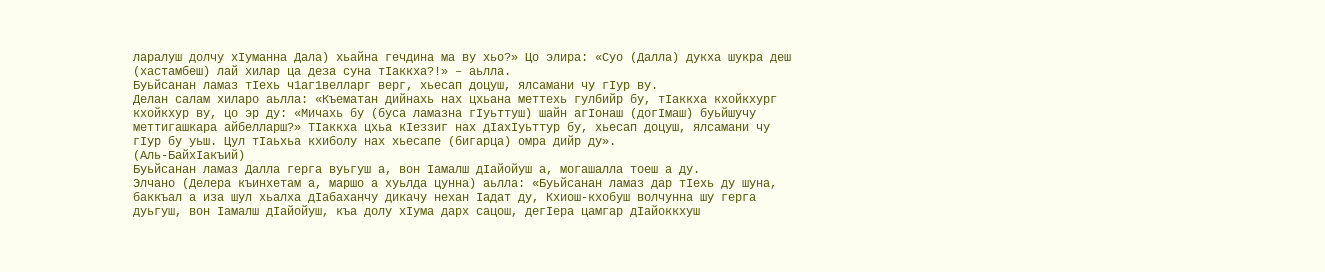ларалуш долчу хІуманна Дала) хьайна гечдина ма ву хьо?» Цо элира: «Суо (Далла) дукха шукра деш (хастамбеш) лай хилар ца деза суна тІаккха?!» – аьлла.
Буьйсанан ламаз тІехь ч1аг1велларг верг, хьесап доцуш, ялсамани чу гІур ву.
Делан салам хиларо аьлла: «Къематан дийнахь нах цхьана меттехь гулбийр бу, тІаккха кхойкхург кхойкхур ву, цо эр ду: «Мичахь бу (буса ламазна гІуьттуш) шайн агІонаш (догІмаш) буьйшучу меттигашкара айбелларш?» ТІаккха цхьа кІеззиг нах дІахІуьттур бу, хьесап доцуш, ялсамани чу гІур бу уьш. Цул тІаьхьа кхиболу нах хьесапе (бигарца) омра дийр ду».
(Аль-БайхІакъий)
Буьйсанан ламаз Далла герга вуьгуш а, вон Іамалш дІайойуш а, могашалла тоеш а ду.
Элчано (Делера къинхетам а, маршо а хуьлда цунна) аьлла: «Буьйсанан ламаз дар тІехь ду шуна, баккъал а иза шул хьалха дІабаханчу дикачу нехан Іадат ду, Кхиош-кхобуш волчунна шу герга дуьгуш, вон Іамалш дІайойуш, къа долу хІума дарх сацош, дегІера цамгар дІайоккхуш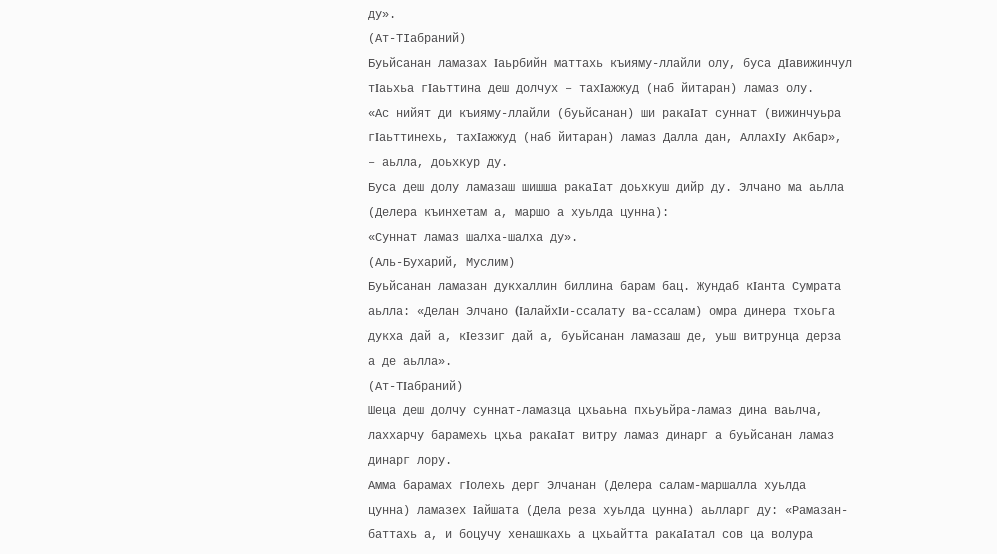ду».
(Ат-ТІабраний)
Буьйсанан ламазах Ιаьрбийн маттахь къияму-ллайли олу, буса дΙавижинчул тΙаьхьа гΙаьттина деш долчух – тахΙажжуд (наб йитаран) ламаз олу.
«Ас нийят ди къияму-ллайли (буьйсанан) ши ракаΙат суннат (вижинчуьра гΙаьттинехь, тахΙажжуд (наб йитаран) ламаз Далла дан, АллахΙу Акбар», – аьлла, доьхкур ду.
Буса деш долу ламазаш шишша ракаIат доьхкуш дийр ду. Элчано ма аьлла (Делера къинхетам а, маршо а хуьлда цунна):
«Суннат ламаз шалха-шалха ду».
(Аль-Бухарий, Муслим)
Буьйсанан ламазан дукхаллин биллина барам бац. Жундаб кΙанта Сумрата аьлла: «Делан Элчано (ΙалайхΙи-ссалату ва-ссалам) омра динера тхоьга дукха дай а, кΙеззиг дай а, буьйсанан ламазаш де, уьш витрунца дерза а де аьлла».
(Ат-ТΙабраний)
Шеца деш долчу суннат-ламазца цхьаьна пхьуьйра-ламаз дина ваьлча, лаххарчу барамехь цхьа ракаΙат витру ламаз динарг а буьйсанан ламаз динарг лору.
Амма барамах гΙолехь дерг Элчанан (Делера салам-маршалла хуьлда цунна) ламазех Ιайшата (Дела реза хуьлда цунна) аьлларг ду: «Рамазан-баттахь а, и боцучу хенашкахь а цхьайтта ракаΙатал сов ца волура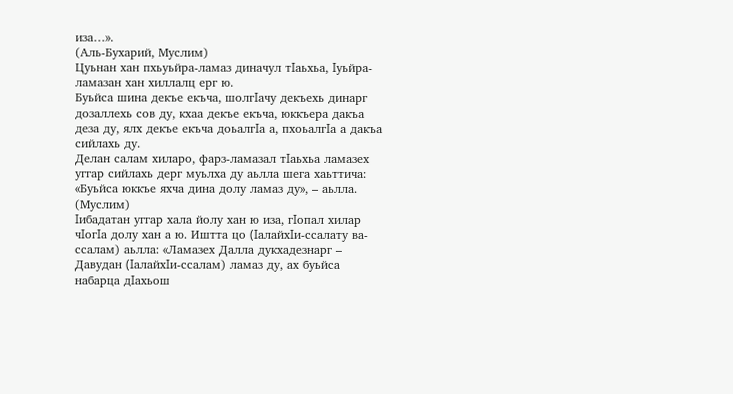иза…».
(Аль-Бухарий, Муслим)
Цуьнан хан пхьуьйра-ламаз диначул тΙаьхьа, Ιуьйра-ламазан хан хиллалц ерг ю.
Буьйса шина декъе екъча, шолгΙачу декъехь динарг дозаллехь сов ду, кхаа декъе екъча, юккъера дакъа деза ду, ялх декъе екъча доьалгΙа а, пхоьалгΙа а дакъа сийлахь ду.
Делан салам хиларо, фарз-ламазал тΙаьхьа ламазех уггар сийлахь дерг муьлха ду аьлла шега хаьттича: «Буьйса юккъе яхча дина долу ламаз ду», – аьлла.
(Муслим)
Ιибадатан уггар хала йолу хан ю иза, гΙопал хилар чΙогΙа долу хан а ю. Иштта цо (ΙалайхΙи-ссалату ва-ссалам) аьлла: «Ламазех Далла дукхадезнарг – Давудан (ΙалайхΙи-ссалам) ламаз ду, ах буьйса набарца дΙахьош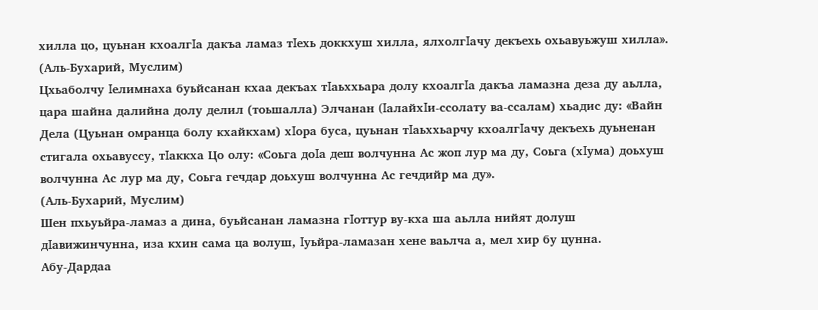хилла цо, цуьнан кхоалгΙа дакъа ламаз тΙехь доккхуш хилла, ялхолгΙачу декъехь охьавуьжуш хилла».
(Аль-Бухарий, Муслим)
Цхьаболчу Ιелимнаха буьйсанан кхаа декъах тΙаьххьара долу кхоалгΙа дакъа ламазна деза ду аьлла, цара шайна далийна долу делил (тоьшалла) Элчанан (ΙалайхΙи-ссолату ва-ссалам) хьадис ду: «Вайн Дела (Цуьнан омранца болу кхайкхам) хΙора буса, цуьнан тΙаьххьарчу кхоалгΙачу декъехь дуьненан стигала охьавуссу, тΙаккха Цо олу: «Соьга доΙа деш волчунна Ас жоп лур ма ду, Соьга (хΙума) доьхуш волчунна Ас лур ма ду, Соьга гечдар доьхуш волчунна Ас гечдийр ма ду».
(Аль-Бухарий, Муслим)
Шен пхьуьйра-ламаз а дина, буьйсанан ламазна гΙоттур ву-кха ша аьлла нийят долуш дΙавижинчунна, иза кхин сама ца волуш, Ιуьйра-ламазан хене ваьлча а, мел хир бу цунна.
Абу-Дардаа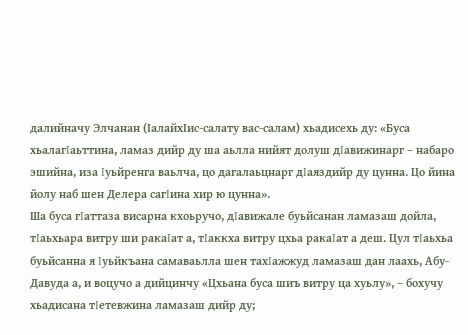далийначу Элчанан (ІалайхІис-салату вас-салам) хьадисехь ду: «Буса хьалагΙаьттина, ламаз дийр ду ша аьлла нийят долуш дΙавижинарг – набаро эшийна, иза Ιуьйренга ваьлча, цо дагалаьцнарг дΙаяздийр ду цунна. Цо йина йолу наб шен Делера сагΙина хир ю цунна».
Ша буса гΙаттаза висарна кхоьручо, дΙавижале буьйсанан ламазаш дойла, тΙаьхьара витру ши ракаΙат а, тΙаккха витру цхьа ракаΙат а деш. Цул тΙаьхьа буьйсанна я Ιуьйкъана самаваьлла шен тахΙажжуд ламазаш дан лаахь, Абу-Давуда а, и воцучо а дийцинчу «Цхьана буса шиъ витру ца хуьлу», – бохучу хьадисана тΙетевжина ламазаш дийр ду;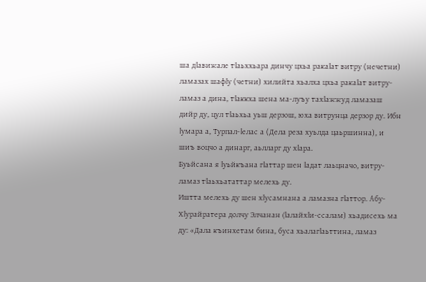ша дΙавижале тΙаьххьара динчу цхьа ракаΙат витру (нечетни) ламазах шафΙу (четни) хилийта хьалха цхьа ракаΙат витру-ламаз а дина, тΙаккха шена ма-луъу тахΙажжуд ламазаш дийр ду, цул тΙаьхьа уьш дерзош, юха витрунца дерзор ду. Ибн Ιумара а, Турпал-Ιелас а (Дела реза хуьлда цаьршинна), и шиъ воцчо а динарг, аьлларг ду хΙара.
Буьйсана я Ιуьйкъана гΙаттар шен Ιадат лаьцначо, витру-ламаз тΙаьхьататтар мелехь ду.
Иштта мелехь ду шен хΙусамнана а ламазна гΙаттор. Абу-ХΙурайратера долчу Элчанан (ΙалайхΙи-ссалам) хьадисехь ма ду: «Дала къинхетам бина, буса хьалагΙаьттина, ламаз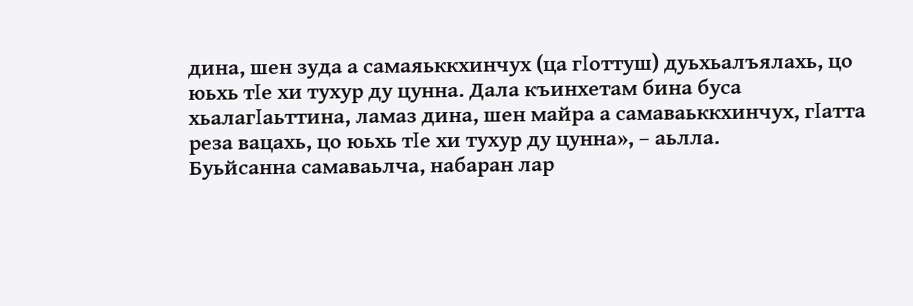дина, шен зуда а самаяьккхинчух (ца гΙоттуш) дуьхьалъялахь, цо юьхь тΙе хи тухур ду цунна. Дала къинхетам бина буса хьалагΙаьттина, ламаз дина, шен майра а самаваьккхинчух, гΙатта реза вацахь, цо юьхь тΙе хи тухур ду цунна», – аьлла.
Буьйсанна самаваьлча, набаран лар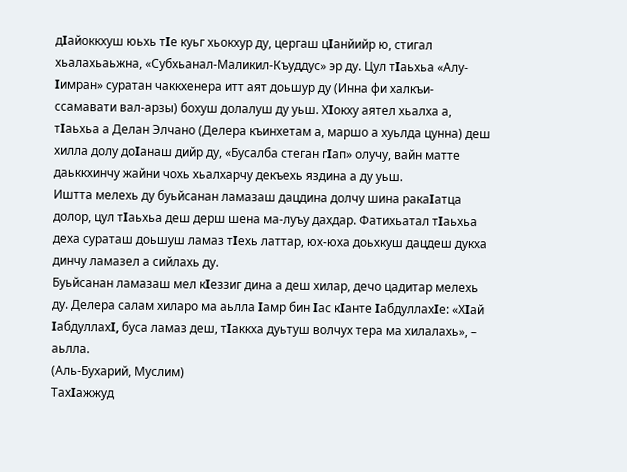дΙайоккхуш юьхь тΙе куьг хьокхур ду, цергаш цΙанйийр ю, стигал хьалахьаьжна, «Субхьанал-Маликил-Къуддус» эр ду. Цул тΙаьхьа «Алу-Ιимран» суратан чаккхенера итт аят доьшур ду (Инна фи халкъи-ссамавати вал-арзы) бохуш долалуш ду уьш. ХΙокху аятел хьалха а, тΙаьхьа а Делан Элчано (Делера къинхетам а, маршо а хуьлда цунна) деш хилла долу доΙанаш дийр ду, «Бусалба стеган гΙап» олучу, вайн матте даьккхинчу жайни чохь хьалхарчу декъехь яздина а ду уьш.
Иштта мелехь ду буьйсанан ламазаш дацдина долчу шина ракаΙатца долор, цул тΙаьхьа деш дерш шена ма-луъу дахдар. Фатихьатал тΙаьхьа деха сураташ доьшуш ламаз тΙехь латтар, юх-юха доьхкуш дацдеш дукха динчу ламазел а сийлахь ду.
Буьйсанан ламазаш мел кΙеззиг дина а деш хилар, дечо цадитар мелехь ду. Делера салам хиларо ма аьлла Ιамр бин Ιас кΙанте ΙабдуллахΙе: «ХΙай ΙабдуллахΙ, буса ламаз деш, тΙаккха дуьтуш волчух тера ма хилалахь», – аьлла.
(Аль-Бухарий, Муслим)
ТахΙажжуд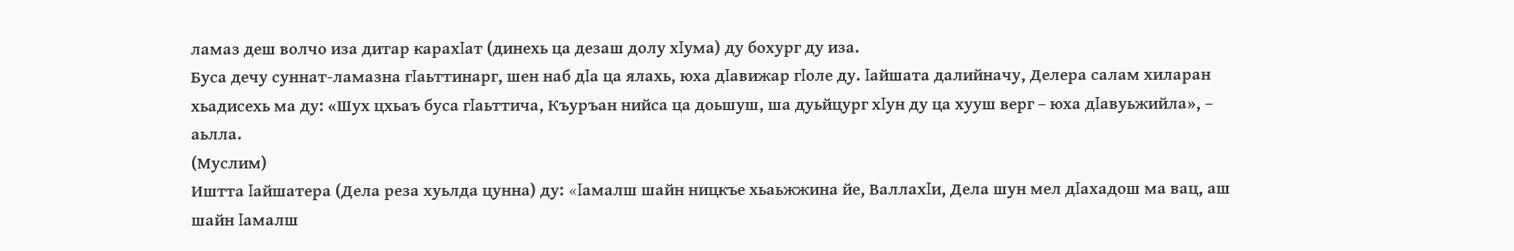ламаз деш волчо иза дитар карахΙат (динехь ца дезаш долу хΙума) ду бохург ду иза.
Буса дечу суннат-ламазна гΙаьттинарг, шен наб дΙа ца ялахь, юха дΙавижар гΙоле ду. Ιайшата далийначу, Делера салам хиларан хьадисехь ма ду: «Шух цхьаъ буса гΙаьттича, Къуръан нийса ца доьшуш, ша дуьйцург хΙун ду ца хууш верг – юха дΙавуьжийла», – аьлла.
(Муслим)
Иштта Ιайшатера (Дела реза хуьлда цунна) ду: «Ιамалш шайн ницкъе хьаьжжина йе, ВаллахΙи, Дела шун мел дΙахадош ма вац, аш шайн Ιамалш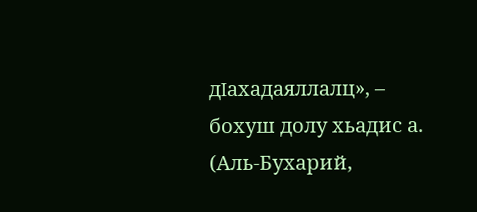дΙахадаяллалц», – бохуш долу хьадис а.
(Аль-Бухарий,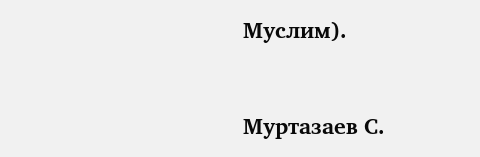Муслим).



Муртазаев С.